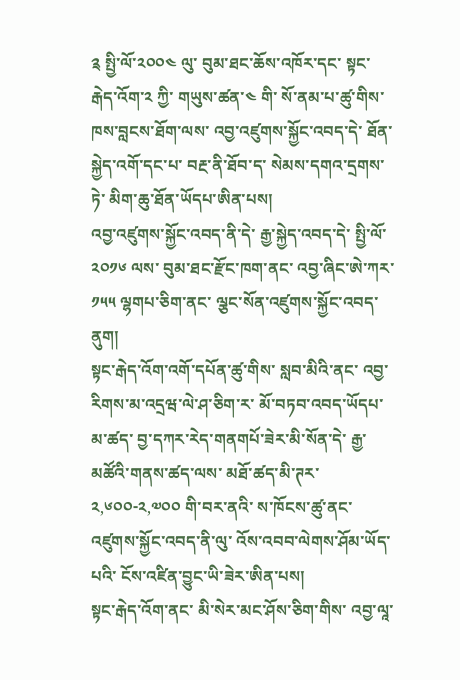༉ སྤྱི་ལོ་༢༠༠༤ ལུ་ བུམ་ཐང་ཆོས་འཁོར་དང་ སྟང་རྒེད་འོག་༢ ཀྱི་ གཡུས་ཚན་༤ གི་ སོ་ནམ་པ་ཚུ་གིས་ ཁས་བླངས་ཐོག་ལས་ འབྱ་འཛུགས་སྐྱོང་འབད་དེ་ ཐོན་སྐྱེད་འགོ་དང་པ་ བརྔ་ནི་ཐོབ་ད་ སེམས་དགའ་དྲགས་ཏེ་ མིག་ཆུ་ཐོན་ཡོདཔ་ཨིན་པས།
འབྱ་འཛུགས་སྐྱོང་འབད་ནི་དེ་ རྒྱ་སྐྱེད་འབད་དེ་ སྤྱི་ལོ་༢༠༡༦ ལས་ བུམ་ཐང་རྫོང་ཁག་ནང་ འབྱ་ཞིང་ཨེ་ཀར་༡༥༥ ལྷགཔ་ཅིག་ནང་ ལྕང་སོན་འཛུགས་སྐྱོང་འབད་ནུག།
སྟང་རྒེད་འོག་འགོ་དཔོན་ཚུ་གིས་ སླབ་མིའི་ནང་ འབྱ་རིགས་མ་འདྲཝ་ལེ་ཤ་ཅིག་ར་ མོ་བཏབ་འབད་ཡོདཔ་མ་ཚད་ བྱ་དཀར་རེད་གནགཔོ་ཟེར་མི་སོན་དེ་ རྒྱ་མཚོའི་གནས་ཚད་ལས་ མཐོ་ཚད་མི་ཊར་༢,༦༠༠-༢,༧༠༠ གི་བར་ནའི་ ས་ཁོངས་ཚུ་ནང་ འཛུགས་སྐྱོང་འབད་ནི་ལུ་ འོས་འབབ་ལེགས་ཤོམ་ཡོད་པའི་ ངོས་འཛིན་བྱུང་ཡི་ཟེར་ཨིན་པས།
སྟང་རྒེད་འོག་ནང་ མི་སེར་མང་ཤོས་ཅིག་གིས་ འབྱ་ལཱ་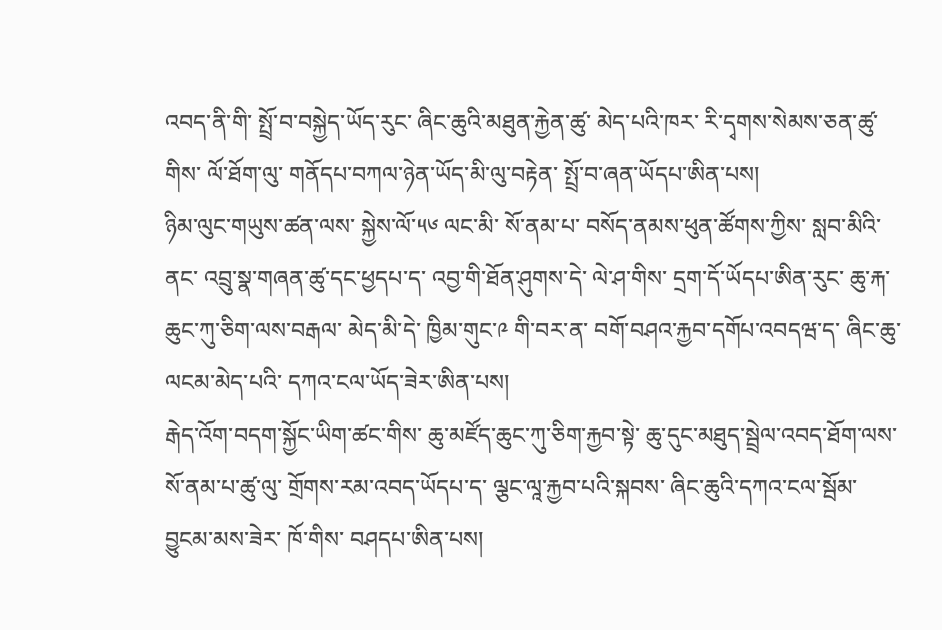འབད་ནི་གི་ སྤྲོ་བ་བསྐྱེད་ཡོད་རུང་ ཞིང་ཆུའི་མཐུན་རྐྱེན་ཚུ་ མེད་པའི་ཁར་ རི་དྭགས་སེམས་ཅན་ཚུ་གིས་ ལོ་ཐོག་ལུ་ གནོདཔ་བཀལ་ཉེན་ཡོད་མི་ལུ་བརྟེན་ སྤྲོ་བ་ཞན་ཡོདཔ་ཨིན་པས།
ཉིམ་ལུང་གཡུས་ཚན་ལས་ སྐྱེས་ལོ་༥༦ ལང་མི་ སོ་ནམ་པ་ བསོད་ནམས་ཕུན་ཚོགས་ཀྱིས་ སླབ་མིའི་ནང་ འབྲུ་སྣ་གཞན་ཚུ་དང་ཕྱདཔ་ད་ འབྱ་གི་ཐོན་ཤུགས་དེ་ ལེ་ཤ་གིས་ དྲག་དོ་ཡོདཔ་ཨིན་རུང་ ཆུ་རྐ་ཆུང་ཀུ་ཅིག་ལས་བརྒལ་ མེད་མི་དེ་ ཁྱིམ་གུང་༩ གི་བར་ན་ བགོ་བཤའ་རྐྱབ་དགོཔ་འབདཝ་ད་ ཞིང་ཆུ་ལངམ་མེད་པའི་ དཀའ་ངལ་ཡོད་ཟེར་ཨིན་པས།
རྒེད་འོག་བདག་སྐྱོང་ཡིག་ཚང་གིས་ ཆུ་མཛོད་ཆུང་ཀུ་ཅིག་རྐྱབ་སྟེ་ ཆུ་དུང་མཐུད་སྦྲེལ་འབད་ཐོག་ལས་ སོ་ནམ་པ་ཚུ་ལུ་ གྲོགས་རམ་འབད་ཡོདཔ་ད་ ལྕང་ལཱ་རྐྱབ་པའི་སྐབས་ ཞིང་ཆུའི་དཀའ་ངལ་སྦོམ་ བྱུངམ་མས་ཟེར་ ཁོ་གིས་ བཤདཔ་ཨིན་པས།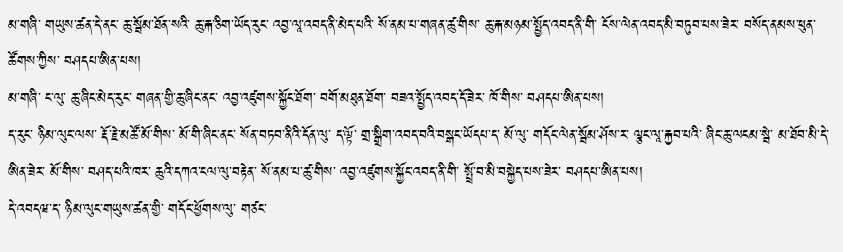མ་གཞི་ གཡུས་ཚན་དེ་ནང་ ཆུ་སྦོམ་ཐོན་སའི་ ཆུ་རྐ་ཅིག་ཡོད་རུང་ འབྱ་ལཱ་འབད་ནི་མེད་པའི་ སོ་ནམ་པ་གཞན་ཚུ་གིས་ ཆུ་རྐ་མཉམ་སྤྱོད་འབད་ནི་གི་ ངོས་ལེན་འབད་མི་བཏུབ་པས་ཟེར་ བསོད་ནམས་ཕུན་ཚོགས་ཀྱིས་ བཤདཔ་ཨིན་པས།
མ་གཞི་ ང་ལུ་ ཆུ་ཞིང་མེད་རུང་ གཞན་གྱི་ཆུ་ཞིང་ནང་ འབྱ་འཛུགས་སྐྱོང་ཐོག་ བགོ་མཐུན་ཐོག་ བཟའ་སྤྱོད་འབད་དོ་ཟེར་ ཁོ་གིས་ བཤདཔ་ཨིན་པས།
ད་རུང་ ཉིམ་ལུང་ལས་ རྡོ་རྗེ་མཚོ་མོ་གིས་ མོ་གི་ཞིང་ནང་ སོན་བཏབ་ནིའི་དོན་ལུ་ ད་ལྟོ་ གྲ་སྒྲིག་འབད་བའི་བསྒང་ཡོདཔ་ད་ མོ་ལུ་ གདོང་ལེན་སྦོམ་ཤོས་ར་ ལྕང་ལཱ་རྐྱབ་པའི་ ཞིང་ཆུ་ལངམ་སྦེ་ མ་ཐོབ་མི་དེ་ཨིན་ཟེར་ མོ་གིས་ བཤད་པའི་ཁར་ ཆུའི་དཀའ་ངལ་ལུ་བརྟེན་ སོ་ནམ་པ་ཚུ་གིས་ འབྱ་འཛུགས་སྐྱོང་འབད་ནི་གི་ སྤྲོ་བ་མི་བསྐྱེད་པས་ཟེར་ བཤདཔ་ཨིན་པས།
དེ་འབདཝ་ད་ ཉིམ་ལུང་གཡུས་ཚན་གྱི་ གདོང་ཕྱོགས་ལུ་ གཙང་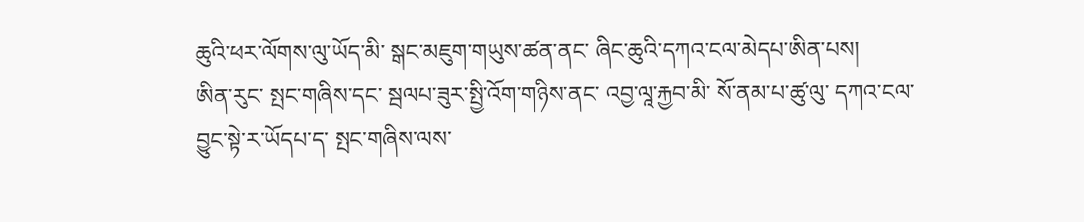ཆུའི་ཕར་ལོགས་ལུ་ཡོད་མི་ སྒང་མཇུག་གཡུས་ཚན་ནང་ ཞིང་ཆུའི་དཀའ་ངལ་མེདཔ་ཨིན་པས།
ཨིན་རུང་ སྤང་གཞིས་དང་ སྦལཔ་ཟུར་སྤྱི་འོག་གཉིས་ནང་ འབྱ་ལཱ་རྐྱབ་མི་ སོ་ནམ་པ་ཚུ་ལུ་ དཀའ་ངལ་བྱུང་སྟེ་ར་ཡོདཔ་ད་ སྤང་གཞིས་ལས་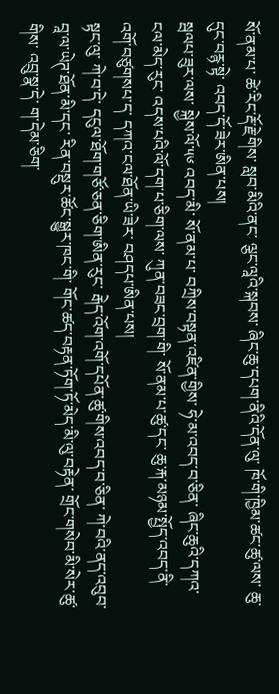སོ་ནམ་པ་ ཚེ་རིང་རྡོ་རྗེ་གིས་ སླབ་མིའི་ནང་ ལྕང་ལཱའི་སྐབས་ ཞིང་ཆུ་དཔག་ནིའི་དོན་ལུ་ ཁོ་གི་ཁྱིམ་ཚང་ཚུ་ལས་ ཆུ་དུང་བརྙ་སྟེ་ འབད་དོ་ཟེར་ཨིན་པས།
སྦལཔ་ཟུར་ལས་ སྐྱེས་ལོ་༥༦ འབད་མི་ སོ་ནམ་པ་ བཀྲིས་བསྟན་འཛིན་གྱིས་ ཧེ་མ་འབད་བ་ཅིན་ ཞིང་ཆུའི་དཀའ་ངལ་མེད་རུང་ འདས་པའི་ལོ་དག་པ་ཅིག་ལས་ ཀུན་བཟང་བྲག་གི་ སོ་ནམ་པ་ཚུ་དང་ ཆུ་རྐ་མཉམ་སྤྱོད་འབད་ནི་ འགོ་བཙུགསཔ་ད་ དཀའ་ངལ་ཐོན་ཡི་ཟེར་ བཤདཔ་ཨིན་པས།
སྟང་ལུ་ ཀེ་བ་དེ་ དངུལ་ཐོག་གཙོ་ཅན་ཅིག་ཨིན་རུང་ རྒེད་འོག་འགོ་དཔོན་ཚུ་གིས་འབད་བ་ཅིན་ ཀེ་བའི་ནད་འབུབ་ བཱ་ལ་ཡེཊ་ཐོན་མི་དང་ རིན་བསྡུར་ཚོང་སྒྱུར་ཁང་གི་ གོང་ཚད་བརྟན་ཏོག་ཏོ་མེད་མི་ལུ་བརྟེན་ གྲོང་གསེབ་མི་སེར་ཚུ་གིས་ འབྲུ་སྣ་དེ་ ག་དེམ་ཅིག་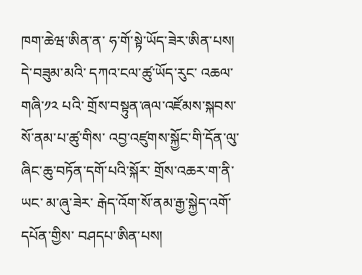ཁག་ཆེཝ་ཨིན་ན་ ཧ་གོ་སྟེ་ཡོད་ཟེར་ཨིན་པས།
དེ་བཟུམ་མའི་ དཀའ་ངལ་ཚུ་ཡོད་རུང་ འཆལ་གཞི་༡༢ པའི་ གྲོས་བསྟུན་ཞལ་འཛོམས་སྐབས་ སོ་ནམ་པ་ཚུ་གིས་ འབྱ་འཛུགས་སྐྱོང་གི་དོན་ལུ་ ཞིང་ཆུ་བཏོན་དགོ་པའི་སྐོར་ གྲོས་འཆར་ག་ནི་ཡང་ མ་ཞུ་ཟེར་ རྒེད་འོག་སོ་ནམ་རྒྱ་སྐྱེད་འགོ་དཔོན་གྱིས་ བཤདཔ་ཨིན་པས།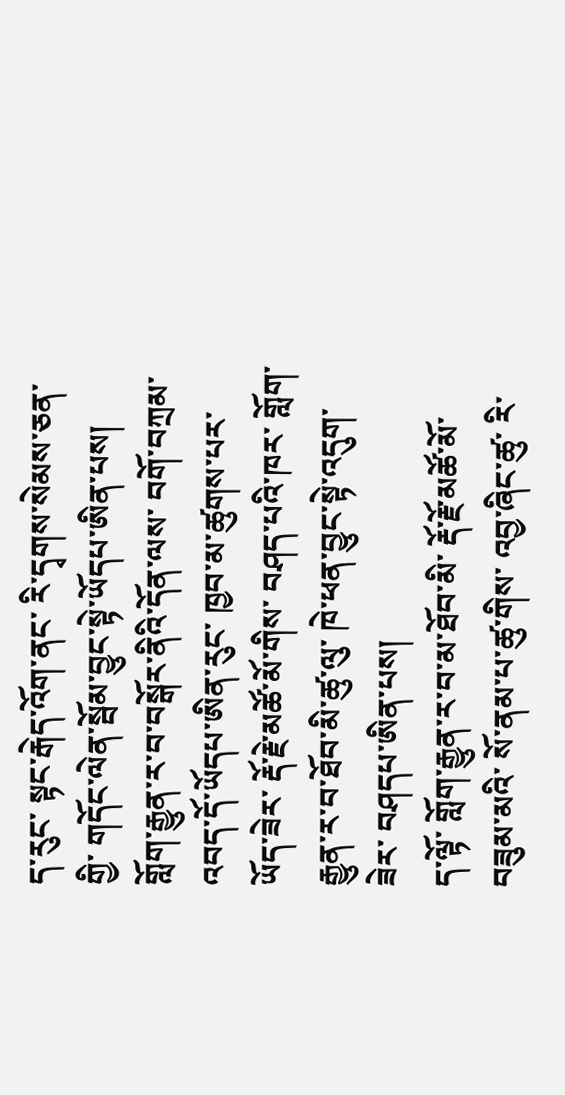ད་རུང་ སྟང་རྒེད་འོག་ནང་ རི་དྭགས་སེམས་ཅན་གྱི་ གདོང་ལེན་སྦོམ་བྱུང་སྟེ་ཡོདཔ་ཨིན་པས།
གློག་རྒྱུན་ར་བ་བསྒོར་ནིའི་དོན་ལས་ བགོ་བཀྲམ་འབད་དོ་ཡོདཔ་ཨིན་རུང་ ཁྱབ་མ་ཚུགས་པར་ཡོད་ཟེར་ རྡོ་རྗེ་མཚོ་མོ་གིས་ བཤད་པའི་ཁར་ གློག་རྒྱུན་ར་བ་ཐོབ་མི་ཚུ་ལུ་ ཁེ་ཕན་བྱུང་སྟེ་འདུག་ཟེར་ བཤདཔ་ཨིན་པས།
ད་ལྟོ་ གློག་རྒྱུན་ར་བ་མ་ཐོབ་མི་ རྡོ་རྗོ་མཚོ་མོ་བཟུམ་མའི་ སོ་ནམ་པ་ཚུ་གིས་ འབྱ་ཞིང་ཚུ་ རི་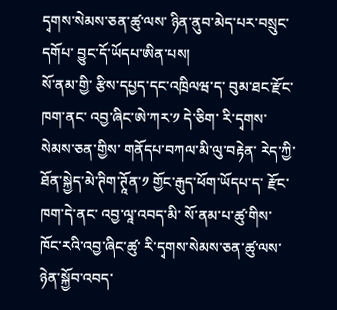དྭགས་སེམས་ཅན་ཚུ་ལས་ ཉིན་ནུབ་མེད་པར་བསྲུང་དགོཔ་ བྱུང་དོ་ཡོདཔ་ཨིན་པས།
སོ་ནམ་གྱི་ རྩིས་དཔྱད་དང་འཁྲིལཝ་ད་ བུམ་ཐང་རྫོང་ཁག་ནང་ འབྱ་ཞིང་ཨེ་ཀར་༡ དེ་ཅིག་ རི་དྭགས་སེམས་ཅན་གྱིས་ གནོདཔ་བཀལ་མི་ལུ་བརྟེན་ རེད་ཀྱི་ཐོན་སྐྱེད་མེ་ཊིག་ཊཱོན་༡ གྱོང་རྒུད་ཕོག་ཡོདཔ་ད་ རྫོང་ཁག་དེ་ནང་ འབྱ་ལཱ་འབད་མི་ སོ་ནམ་པ་ཚུ་གིས་ ཁོང་རའི་འབྱ་ཞིང་ཚུ་ རི་དྭགས་སེམས་ཅན་ཚུ་ལས་ ཉེན་སྐྱོབ་འབད་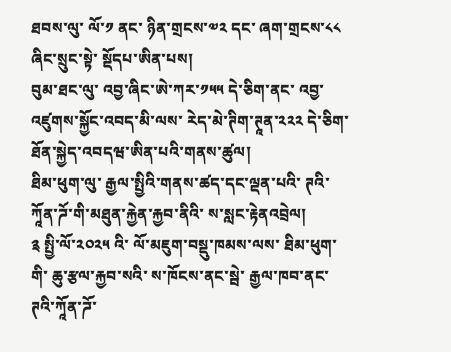ཐབས་ལུ་ ལོ་༡ ནང་ ཉིན་གྲངས་༧༢ དང་ ཞག་གྲངས་༨༨ ཞིང་སྲུང་སྟེ་ སྡོདཔ་ཨིན་པས།
བུམ་ཐང་ལུ་ འབྱ་ཞིང་ཨེ་ཀར་༡༥༥ དེ་ཅིག་ནང་ འབྱ་འཛུགས་སྐྱོང་འབད་མི་ལས་ རེད་མེ་ཊིག་ཊཱན་༢༢༢ དེ་ཅིག་ ཐོན་སྐྱེད་འབདཝ་ཨིན་པའི་གནས་ཚུལ།
ཐིམ་ཕུག་ལུ་ རྒྱལ་སྤྱིའི་གནས་ཚད་དང་ལྡན་པའི་ ཊའི་ཀཱོན་ཌོ་གི་མཐུན་རྐྱེན་རྐྱབ་ནིའི་ ས་སླང་རྟེནའབྲེལ།
༉ སྤྱི་ལོ་༢༠༢༥ འི་ ལོ་མཇུག་བསྡུ་ཁམས་ལས་ ཐིམ་ཕུག་གི་ ཆུ་རྩལ་རྐྱབ་སའི་ ས་ཁོངས་ནང་སྦེ་ རྒྱལ་ཁབ་ནང་ ཊའི་ཀཱོན་ཌོ་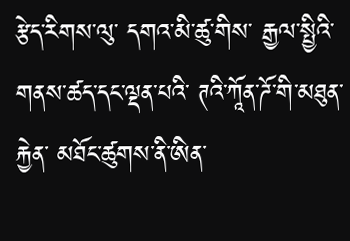རྩེད་རིགས་ལུ་ དགའ་མི་ཚུ་གིས་ རྒྱལ་སྤྱིའི་གནས་ཚད་དང་ལྡན་པའི་ ཊའི་ཀཱོན་ཌོ་གི་མཐུན་རྐྱེན་ མཐོང་ཚུགས་ནི་ཨིན་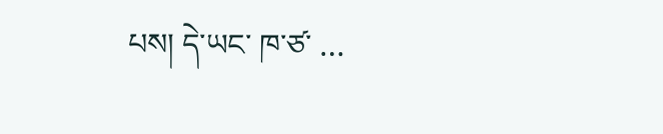པས། དེ་ཡང་ ཁ་ཙ་ …